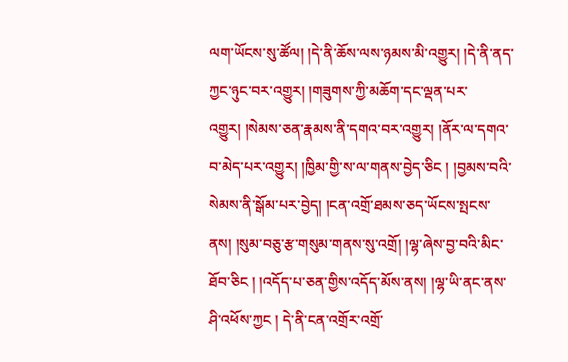ལག་ཡོངས་སུ་ཚོལ། །དེ་ནི་ཆོས་ལས་ཉམས་མི་འགྱུར། །དེ་ནི་ནད་ཀྱང་ཉུང་བར་འགྱུར། །གཟུགས་ཀྱི་མཆོག་དང་ལྡན་པར་འགྱུར། །སེམས་ཅན་རྣམས་ནི་དགའ་བར་འགྱུར། །ནོར་ལ་དགའ་བ་མེད་པར་འགྱུར། །ཁྱིམ་གྱི་ས་ལ་གནས་བྱེད་ཅིང ། །བྱམས་བའི་སེམས་ནི་སྒོམ་པར་བྱེད། །ངན་འགྲོ་ཐམས་ཅད་ཡོངས་སྤངས་ནས། །སུམ་བཅུ་རྩ་གསུམ་གནས་སུ་འགྲོ། །ལྷ་ཞེས་བྱ་བའི་མིང་ཐོབ་ཅིང ། །འདོད་པ་ཅན་གྱིས་འདོད་མོས་ནས། །ལྷ་ཡི་ནང་ནས་ཤི་འཕོས་ཀྱང ། དེ་ནི་ངན་འགྲོར་འགྲོ་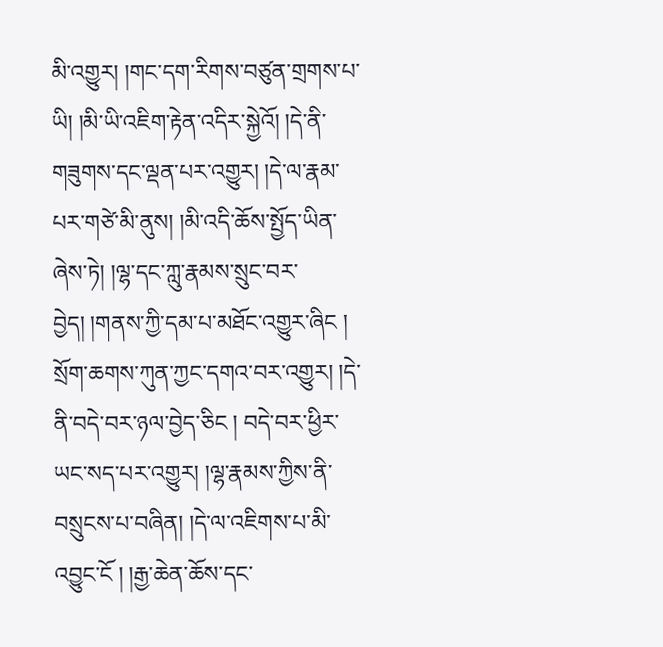མི་འགྱུར། །གང་དག་རིགས་བཙུན་གྲགས་པ་ཡི། །མི་ཡི་འཇིག་རྟེན་འདིར་སྐྱེའོ། །དེ་ནི་གཟུགས་དང་ལྡན་པར་འགྱུར། །དེ་ལ་རྣམ་པར་གཙེ་མི་ནུས། །མི་འདི་ཆོས་སྤྱོད་ཡིན་ཞེས་ཏེ། །ལྷ་དང་ཀླུ་རྣམས་སྲུང་བར་བྱེད། །གནས་ཀྱི་དམ་པ་མཐོང་འགྱུར་ཞིང ། སྲོག་ཆགས་ཀུན་ཀྱང་དགའ་བར་འགྱུར། །དེ་ནི་བདེ་བར་ཉལ་བྱེད་ཅིང ། བདེ་བར་ཕྱིར་ཡང་སད་པར་འགྱུར། །ལྷ་རྣམས་ཀྱིས་ནི་བསྲུངས་པ་བཞིན། །དེ་ལ་འཇིགས་པ་མི་འབྱུང་ངོ ། །རྒྱ་ཆེན་ཆོས་དང་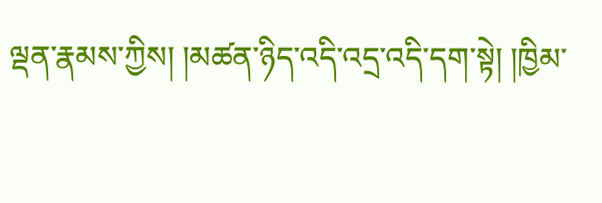ལྡན་རྣམས་ཀྱིས། །མཚན་ཉིད་འདི་འདྲ་འདི་དག་སྟེ། །ཁྱིམ་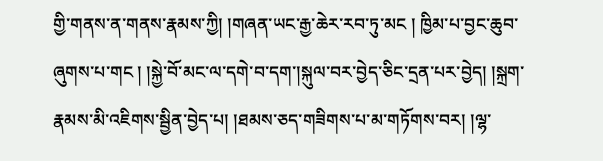གྱི་གནས་ན་གནས་རྣམས་ཀྱི། །གཞན་ཡང་རྒྱ་ཆེར་རབ་ཏུ་མང ། ཁྱིམ་པ་བྱང་ཆུབ་ཞུགས་པ་གང ། །སྐྱེ་བོ་མང་ལ་དགེ་བ་དག་།སྐུལ་བར་བྱེད་ཅིང་དྲན་པར་བྱེད། །སྐྲག་རྣམས་མི་འཇིགས་སྦྱིན་བྱེད་པ། །ཐམས་ཅད་གཟིགས་པ་མ་གཏོགས་བར། །ལྷ་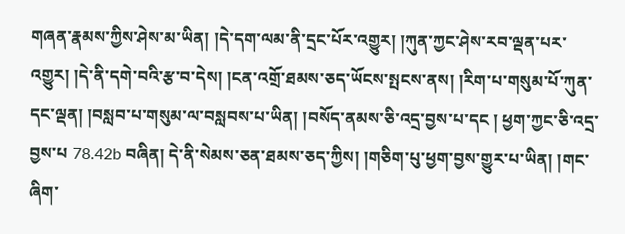གཞན་རྣམས་ཀྱིས་ཤེས་མ་ཡིན། །དེ་དག་ལམ་ནི་དྲང་པོར་འགྱུར། །ཀུན་ཀྱང་ཤེས་རབ་ལྡན་པར་འགྱུར། །དེ་ནི་དགེ་བའི་རྩ་བ་དེས། །ངན་འགྲོ་ཐམས་ཅད་ཡོངས་སྤངས་ནས། །རིག་པ་གསུམ་པོ་ཀུན་དང་ལྡན། །བསླབ་པ་གསུམ་ལ་བསླབས་པ་ཡིན། །བསོད་ནམས་ཅི་འདྲ་བྱས་པ་དང ། ཕྱག་ཀྱང་ཅི་འདྲ་བྱས་པ 78.42b བཞིན། དེ་ནི་སེམས་ཅན་ཐམས་ཅད་ཀྱིས། །གཅིག་པུ་ཕྱག་བྱས་གྱུར་པ་ཡིན། །གང་ཞིག་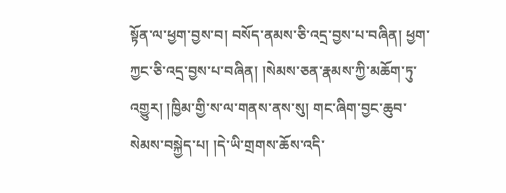སྟོན་ལ་ཕྱག་བྱས་བ། བསོད་ནམས་ཅི་འདྲ་བྱས་པ་བཞིན། ཕྱག་ཀྱང་ཅི་འདྲ་བྱས་པ་བཞིན། །སེམས་ཅན་རྣམས་ཀྱི་མཆོག་ཏུ་འགྱུར། །ཁྱིམ་གྱི་ས་ལ་གནས་ནས་སུ། གང་ཞིག་བྱང་ཆུབ་སེམས་བསྐྱེད་པ། །དེ་ཡི་གྲགས་ཆོས་འདི་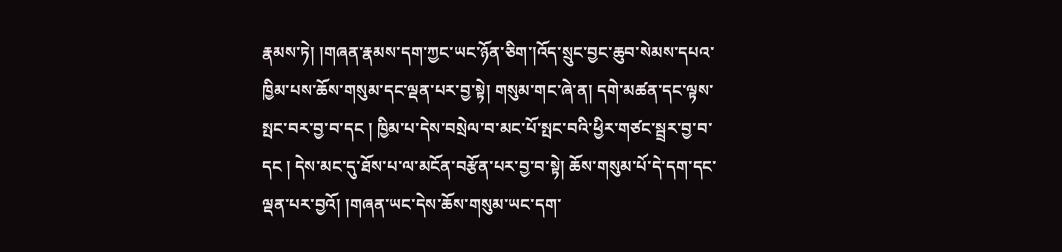རྣམས་ཏེ། །གཞན་རྣམས་དག་ཀྱང་ཡང་ཉོན་ཅིག་།འོད་སྲུང་བྱང་ཆུབ་སེམས་དཔའ་ཁྱིམ་པས་ཆོས་གསུམ་དང་ལྡན་པར་བྱ་སྟེ། གསུམ་གང་ཞེ་ན། དགེ་མཚན་དང་ལྟས་སྤང་བར་བྱ་བ་དང ། ཁྱིམ་པ་དེས་བསྲེལ་བ་མང་པོ་སྤང་བའི་ཕྱིར་གཙང་སྦྲར་བྱ་བ་དང ། དེས་མང་དུ་ཐོས་པ་ལ་མངོན་བརྩོན་པར་བྱ་བ་སྟེ། ཆོས་གསུམ་པོ་དེ་དག་དང་ལྡན་པར་བྱའོ། །གཞན་ཡང་དེས་ཆོས་གསུམ་ཡང་དག་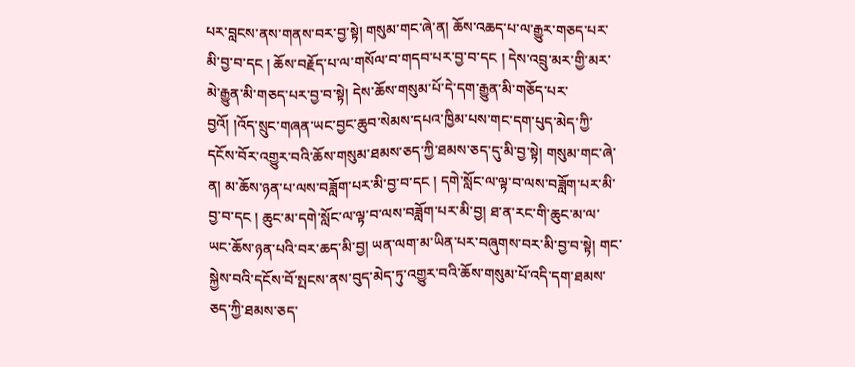པར་བླངས་ནས་གནས་བར་བྱ་སྟེ། གསུམ་གང་ཞེ་ན། ཆོས་འཆད་པ་ལ་རྒྱུར་གཅད་པར་མི་བྱ་བ་དང ། ཆོས་བརྗོད་པ་ལ་གསོལ་བ་གདབ་པར་བྱ་བ་དང ། དེས་འབྲུ་མར་གྱི་མར་མེ་རྒྱུན་མི་གཅད་པར་བྱ་བ་སྟེ། དེས་ཆོས་གསུམ་པོ་དེ་དག་རྒྱུན་མི་གཅོད་པར་བྱའོ། །འོད་སྲུང་གཞན་ཡང་བྱང་ཆུབ་སེམས་དཔའ་ཁྱིམ་པས་གང་དག་པུད་མེད་ཀྱི་དངོས་བོར་འགྱུར་བའི་ཆོས་གསུམ་ཐམས་ཅད་ཀྱི་ཐམས་ཅད་དུ་མི་བྱ་སྟེ། གསུམ་གང་ཞེ་ན། མ་ཆོས་ཉན་པ་ལས་བཟློག་པར་མི་བྱ་བ་དང ། དགེ་སློང་ལ་ལྟ་བ་ལས་བཟློག་པར་མི་བྱ་བ་དང ། ཆུང་མ་དགེ་སློང་ལ་ལྟ་བ་ལས་བཟློག་པར་མི་བྱ། ཐ་ན་རང་གི་ཆུང་མ་ལ་ཡང་ཆོས་ཉན་པའི་བར་ཆད་མི་བྱ། ཡན་ལག་མ་ཡིན་པར་བཞུགས་བར་མི་བྱ་བ་སྟེ། གང་སྐྱེས་བའི་དངོས་བོ་སྤངས་ནས་བུད་མེད་ཏུ་འགྱུར་བའི་ཆོས་གསུམ་པོ་འདི་དག་ཐམས་ཅད་ཀྱི་ཐམས་ཅད་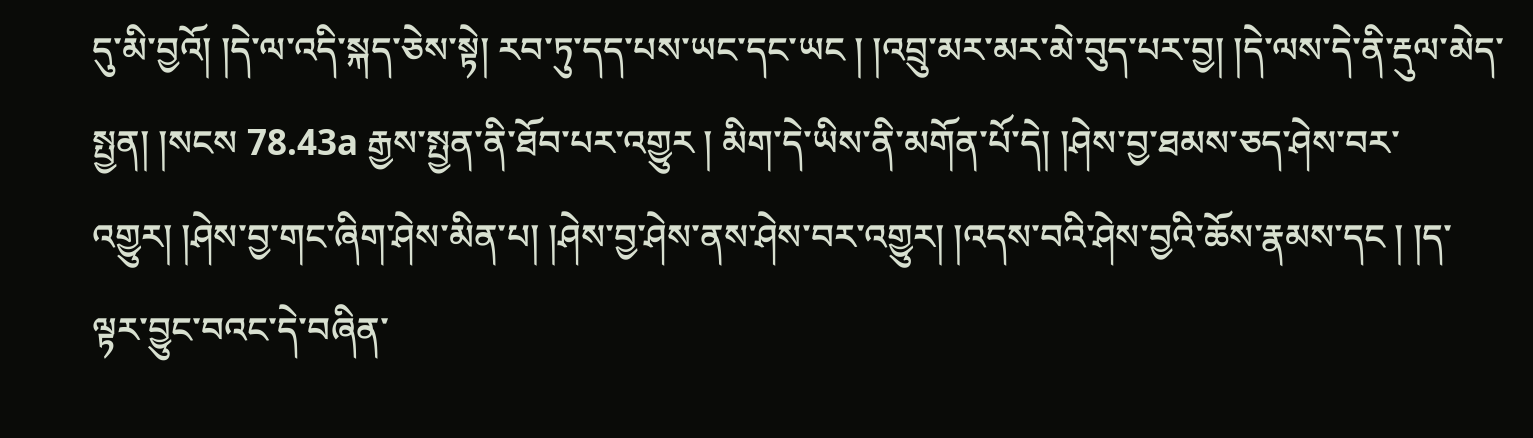དུ་མི་བྱའོ། །དེ་ལ་འདི་སྐད་ཅེས་སྟེ། རབ་ཏུ་དད་པས་ཡང་དང་ཡང ། །འབྲུ་མར་མར་མེ་བུད་པར་བྱ། །དེ་ལས་དེ་ནི་རྡུལ་མེད་སྤྱན། །སངས 78.43a རྒྱས་སྤྱན་ནི་ཐོབ་པར་འགྱུར ། མིག་དེ་ཡིས་ནི་མགོན་པོ་དེ། །ཤེས་བྱ་ཐམས་ཅད་ཤེས་བར་འགྱུར། །ཤེས་བྱ་གང་ཞིག་ཤེས་མིན་པ། །ཤེས་བྱ་ཤེས་ནས་ཤེས་བར་འགྱུར། །འདས་བའི་ཤེས་བྱའི་ཆོས་རྣམས་དང ། །ད་ལྟར་བྱུང་བའང་དེ་བཞིན་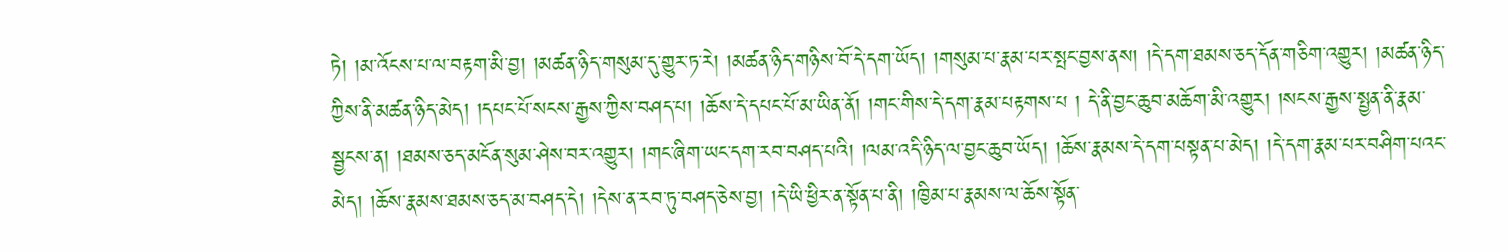ཏེ། །མ་འོངས་པ་ལ་བརྟག་མི་བྱ། །མཚན་ཉིད་གསུམ་དུ་གྱུར་ཏ་རེ། །མཚན་ཉིད་གཉིས་བོ་དེ་དག་ཡོད། །གསུམ་པ་རྣམ་པར་སྤང་བྱས་ནས། །དེ་དག་ཐམས་ཅད་དོན་གཅིག་འགྱུར། །མཚན་ཉིད་ཀྱིས་ནི་མཚན་ཉིད་མེད། །དཔང་པོ་སངས་རྒྱས་ཀྱིས་བཤད་པ། །ཆོས་དེ་དཔང་པོ་མ་ཡིན་ནོ། །གང་གིས་དེ་དག་རྣམ་པརྟགས་པ ། དེ་ནི་བྱང་ཆུབ་མཆོག་མི་འགྱུར། །སངས་རྒྱས་སྤྱན་ནི་རྣམ་སྦྱངས་ན། །ཐམས་ཅད་མངོན་སུམ་ཤེས་བར་འགྱུར། །གང་ཞིག་ཡང་དག་རབ་བཤད་པའི། །ལམ་འདི་ཉིད་ལ་བྱང་ཆུབ་ཡོད། །ཆོས་རྣམས་དེ་དག་པསྟན་པ་མེད། །དེ་དག་རྣམ་པར་བཤིག་པའང་མེད། །ཆོས་རྣམས་ཐམས་ཅད་མ་བཤད་དེ། །དེས་ན་རབ་ཏུ་བཤད་ཅེས་བྱ། །དེ་ཡི་ཕྱིར་ན་སྟོན་པ་ནི། །ཁྱིམ་པ་རྣམས་ལ་ཆོས་སྟོན་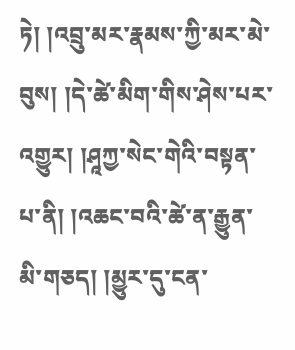ཏེ། །འབྲུ་མར་རྣམས་ཀྱི་མར་མེ་བུས། །དེ་ཚེ་མིག་གིས་ཤེས་པར་འགྱུར། །ཤཱཀྱ་སེང་གེའི་བསྟན་པ་ནི། །འཆང་བའི་ཚེ་ན་རྒྱུན་མི་གཅད། །མྱུར་དུ་ངན་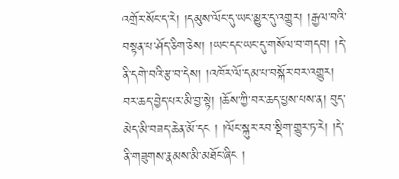འགྲོར་སོང་ད་རེ། །དམུས་ལོང་དུ་ཡང་མྱུར་དུ་འགྱུར། །རྒྱལ་བའི་བསྟན་པ་ཤོད་ཅིག་ཅེས། །ཡང་དང་ཡང་དུ་གསོལ་བ་གདབ། །དེ་ནི་དགེ་བའི་རྩ་བ་དེས། །འཁོར་ལོ་དམ་པ་བསྐོར་བར་འགྱུར། བར་ཆད་བྱེད་པར་མི་བྱ་སྟེ། །ཆོས་ཀྱི་བར་ཆད་པྱས་པས་ན། བུད་མེད་མི་བཟད་ཆེན་མོ་དང ། །ལོང་སྐུར་རབ་སྡིག་གྱུར་ཏ་རེ། །དེ་ནི་གཟུགས་རྣམས་མི་མཐོང་ཞིང །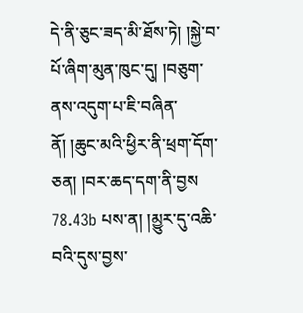དེ་ནི་ཅུང་ཟད་མི་ཐོས་ཏེ། །སྐྱེ་བ་པོ་ཞིག་མུན་ཁུང་དུ། །བཅུག་ནས་འདུག་པ་ཇི་བཞིན་ནོ། །ཆུང་མའི་ཕྱིར་ནི་ཕྲག་དོག་ཅན། །བར་ཆད་དག་ནི་བྱས 78.43b པས་ན། །མྱུར་དུ་འཆི་བའི་དུས་བྱས་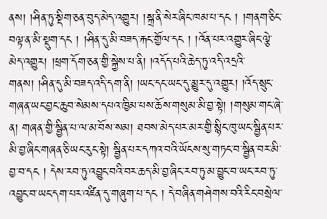ནས། །ཤིན་ཏུ་སྡིག་ཅན་བུད་མེད་འགྱུར། །སྐྲ་ནི་སེར་ཞིང་ཁམ་པ་དང ། །གནག་ཅིང་བལྟ་ན་མི་སྡུག་དང ། །ཤིན་དུ་མི་བཟད་རྐང་གྱོལ་དང ། །འོན་པར་འགྱུར་ཞིང་ལྕེ་མེད་འགྱུར། །ཕྲག་དོག་ཅན་གྱི་སྐྱེས་པ་ནི། །འདོད་པའི་ཆེད་ཏུ་འདི་འདྲའི་གནས། །ཤིན་དུ་མི་བཟད་འདི་དག་ནི། །ཡང་དང་ཡང་དུ་མྱུར་དུ་འགྱུར། །འོད་སྲུང་གཞན་ཡང་བྱང་ཆུབ་སེམས་དཔའ་ཁྱིམ་པས་ཆོས་གསུམ་མི་བྱ་སྟེ། །གསུམ་གང་ཞེ་ན། གཞན་གྱི་སྦྱིན་པ་ལ་མ་བོས་སམ། ཐབས་མེད་པར་མར་གྱི་སྙིང་ཁུ་ཡང་སྦྱིན་པར་མི་བྱ་ཞིང་གཞན་ཅི་ཡང་རུང་སྟེ། སྦྱིན་པར་དཀའ་བའི་ཡོངས་སུ་གཏང་བ་སྦྱིན་བར་མི་བྱ་བ་དང ། དེས་རབ་ཏུ་འབྱུང་བའི་བར་ཆད་མི་བྱ་ཞིང་རབ་ཏུ་མ་བྱུང་བ་ཡང་རབ་ཏུ་འབྱུང་བ་ཡང་དག་པར་འཛིན་དུ་གཞུག་པ་དང ། དེ་བཞིན་གཤེགས་བའི་རིང་བསྲེལ་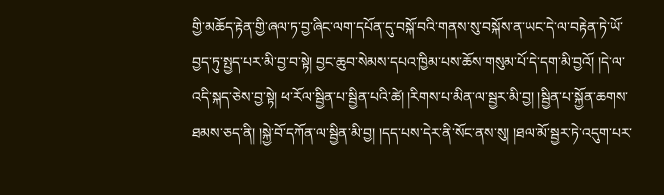གྱི་མཆོད་རྟེན་གྱི་ཞལ་ཏ་བྱ་ཞིང་ལག་དཔོན་དུ་བསྐོ་བའི་གནས་སུ་བསྐོས་ན་ཡང་དེ་ལ་བརྟེན་ཏེ་ཡོ་བྱད་ཏུ་སྤྱད་པར་མི་བྱ་བ་སྟེ། བྱང་ཆུབ་སེམས་དཔའ་ཁྱིམ་པས་ཆོས་གསུམ་པོ་དེ་དག་མི་བྱའོ། །དེ་ལ་འདི་སྐད་ཅེས་བྱ་སྟེ། ཕ་རོལ་སྦྱིན་པ་སྦྱིན་པའི་ཚེ། །རིགས་པ་མིན་ལ་སྦྱར་མི་བྱ། །སྦྱིན་པ་སྐྱོན་ཆགས་ཐམས་ཅད་ནི། །སྐྱེ་བོ་དཀོན་ལ་སྦྱིན་མི་བྱ། །དད་པས་དེར་ནི་སོང་ནས་སུ། །ཐལ་མོ་སྦྱར་ཏེ་འདུག་པར་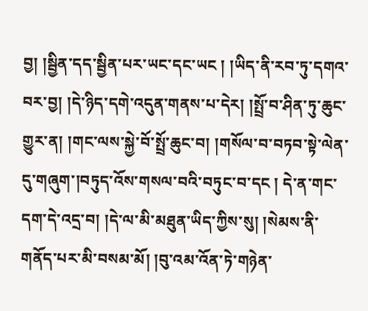བྱ། །སྦྱིན་དད་སྦྱིན་པར་ཡང་དང་ཡང ། །ཡིད་ནི་རབ་ཏུ་དགའ་བར་བྱ། །དེ་ཉིད་དགེ་འདུན་གནས་པ་དེར། །སྤྲོ་བ་ཤིན་ཏུ་ཆུང་གྱུར་ན། །གང་ལས་སྐྱེ་བོ་སྤྲོ་ཆུང་བ། །གསོལ་བ་བཏབ་སྟེ་ལེན་དུ་གཞུག་།བཏུད་འོས་གསལ་བའི་བཏུང་བ་དང ། དེ་ན་གང་དག་དེ་འདྲ་བ། །དེ་ལ་མི་མཐུན་ཡིད་ཀྱིས་སུ། །སེམས་ནི་གནོད་པར་མི་བསམ་མོ། །བུ་འམ་འོན་ཏེ་གཉེན་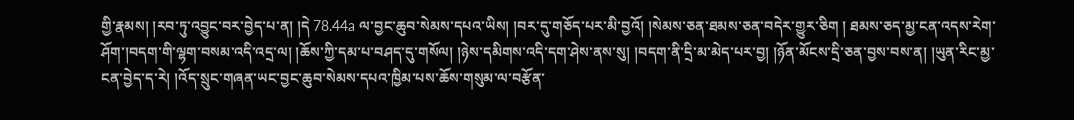གྱི་རྣམས། །རབ་ཏུ་འབྱུང་བར་བྱེད་པ་ན། །དེ 78.44a ལ་བྱང་ཆུབ་སེམས་དཔའ་ཡིས། །བར་དུ་གཅོད་པར་མི་བྱའོ། །སེམས་ཅན་ཐམས་ཅན་བདེར་གྱུར་ཅིག ། ཐམས་ཅད་མྱ་ངན་འདས་རེག་ཤོག་།བདག་གི་ལྷག་བསམ་འདི་འདྲ་ལ། །ཆོས་ཀྱི་དམ་པ་བཤད་དུ་གསོལ། །ཉེས་དམིགས་འདི་དག་ཤེས་ནས་སུ། །བདག་ནི་དྲི་མ་མེད་པར་བྱ། །ཉོན་མོངས་དྲི་ཅན་བྱས་བས་ན། །ཡུན་རིང་མྱ་ངན་བྱེད་ད་རེ། །འོད་སྲུང་གཞན་ཡང་བྱང་ཆུབ་སེམས་དཔའ་ཁྱིམ་པས་ཆོས་གསུམ་ལ་བརྩོན་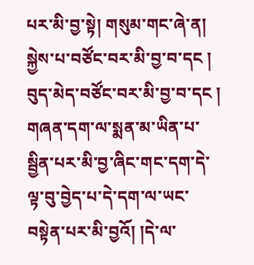པར་མི་བྱ་སྟེ། གསུམ་གང་ཞེ་ན། སྐྱེས་པ་བཙོང་བར་མི་བྱ་བ་དང ། བུད་མེད་བཙོང་བར་མི་བྱ་བ་དང ། གཞན་དག་ལ་སྨན་མ་ཡིན་པ་སྦྱིན་པར་མི་བྱ་ཞིང་གང་དག་དེ་ལྟ་བུ་བྱེད་པ་དེ་དག་ལ་ཡང་བསྟེན་པར་མི་བྱའོ། །དེ་ལ་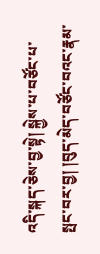འདི་སྐད་ཅེས་བྱ་སྟེ། སྐྱེས་པ་བཙོང་པ་སྤང་བར་བྱ། །བུད་མེད་བཙོང་བའང་རྣམ་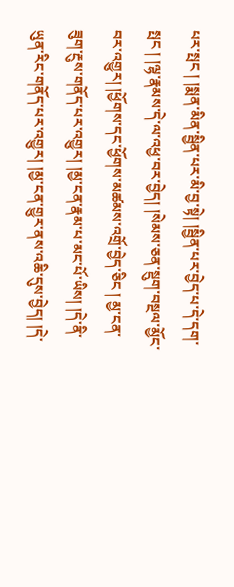པར་སྤང ། །སྨན་མིན་སྦྱིན་པར་མི་བྱ་སྟེ། །སྦྱིན་པར་བྱེད་པ་དེ་དག་སྤང ། །ལྷ་རྣམས་དེ་ལ་འཕྱ་བར་བྱེད། །སེམས་ཅན་སྡུག་བསྔལ་མྱོང་བར་འགྱུར། །ཕྱོགས་དང་ཕྱོགས་མཚམས་འགྲོ་བྱེད་ཅིང ། མྱ་ངན་ཟུག་རྔུས་གནོད་པར་འགྱུར། །མྱ་ངན་རྣམ་པ་མང་པོ་ཡིས། །དེ་ནི་ཡུན་རིང་གནོད་པར་འགྱུར། །མྱ་ངན་གྱུར་ནས་འཆི་དུས་བྱེད། །དེ་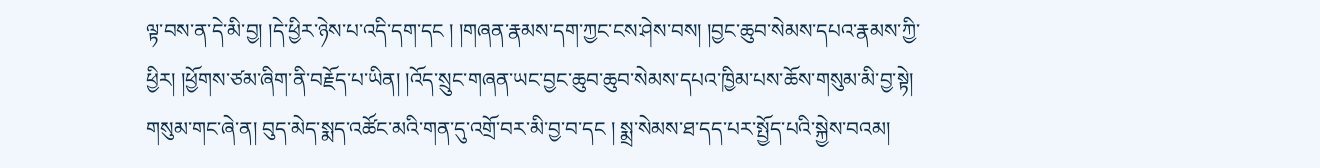ལྟ་བས་ན་དེ་མི་བྱ། །དེ་ཕྱིར་ཉེས་པ་འདི་དག་དང ། །གཞན་རྣམས་དག་ཀྱང་ངས་ཤེས་བས། །བྱང་ཆུབ་སེམས་དཔའ་རྣམས་ཀྱི་ཕྱིར། །ཕྱོགས་ཙམ་ཞིག་ནི་བརྗོད་པ་ཡིན། །འོད་སྲུང་གཞན་ཡང་བྱང་ཆུབ་ཆུབ་སེམས་དཔའ་ཁྱིམ་པས་ཆོས་གསུམ་མི་བྱ་སྟེ། གསུམ་གང་ཞེ་ན། བུད་མེད་སྨད་འཚོང་མའི་གན་དུ་འགྲོ་བར་མི་བྱ་བ་དང ། སྨྲ་སེམས་ཐ་དད་པར་སྤྱོད་པའི་སྐྱེས་བའམ།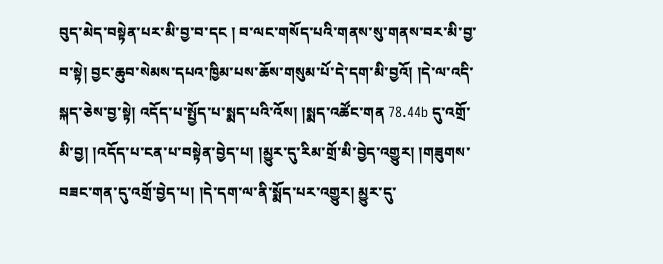བུད་མེད་བསྟེན་པར་མི་བྱ་བ་དང ། བ་ལང་གསོད་པའི་གནས་སུ་གནས་བར་མི་བྱ་བ་སྟེ། བྱང་ཆུབ་སེམས་དཔའ་ཁྱིམ་པས་ཆོས་གསུམ་པོ་དེ་དག་མི་བྱའོ། །དེ་ལ་འདི་སྐད་ཅེས་བྱ་སྟེ། འདོད་པ་སྤྱོད་པ་སྨད་པའི་འོས། །སྨད་འཚོང་གན 78.44b དུ་འགྲོ་མི་བྱ། །འདོད་པ་ངན་པ་བསྟེན་བྱེད་པ། །མྱུར་དུ་རིམ་གྲོ་མི་བྱེད་འགྱུར། །གཟུགས་བཟང་གན་དུ་འགྲོ་བྱེད་པ། །དེ་དག་ལ་ནི་སྨོད་པར་འགྱུར། མྱུར་དུ་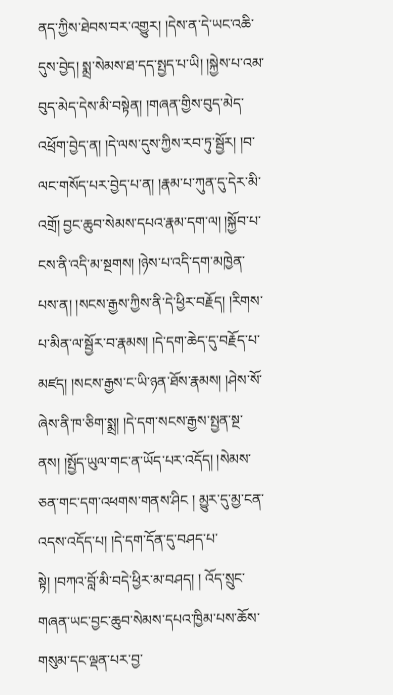ནད་ཀྱིས་ཐེབས་བར་འགྱུར། །དེས་ན་དེ་ཡང་འཆི་དུས་བྱེད། སྨྲ་སེམས་ཐ་དད་སྤྱད་པ་ཡི། །སྐྱེས་པ་འམ་བུད་མེད་དེས་མི་བསྟེན། །གཞན་གྱིས་བུད་མེད་འཕྲོག་བྱེད་ན། །དེ་ལས་དུས་ཀྱིས་རབ་ཏུ་སྦྱོར། །བ་ལང་གསོད་པར་བྱེད་པ་ན། །རྣམ་པ་ཀུན་དུ་དེར་མི་འགྲོ། བྱང་ཆུབ་སེམས་དཔའ་རྣམ་དག་ལ། །སྐྱོབ་པ་ངས་ནི་འདི་མ་སྔགས། །ཉེས་པ་འདི་དག་མཁྱེན་པས་ན། །སངས་རྒྱས་ཀྱིས་ནི་དེ་ཕྱིར་བརྗོད། །རིགས་པ་མིན་ལ་སྦྱོར་བ་རྣམས། །དེ་དག་ཆེད་དུ་བརྗོད་པ་མཛད། །སངས་རྒྱས་ང་ཡི་ཉན་ཐོས་རྣམས། །ཤེས་སོ་ཞེས་ནི་ཁ་ཅིག་སྨྲ། །དེ་དག་སངས་རྒྱས་སྤྱན་སྔ་ནས། །སྤྱོད་ཡུལ་གང་ན་ཡོད་པར་འདོད། །སེམས་ཅན་གང་དག་འཕགས་གནས་ཤིང ། མྱུར་དུ་མྱ་ངན་འདས་འདོད་པ། །དེ་དག་དོན་དུ་བཤད་པ་སྟེ། །བཀའ་བློ་མི་བདེ་ཕྱིར་མ་བཤད། ། འོད་སྲུང་གཞན་ཡང་བྱང་ཆུབ་སེམས་དཔའ་ཁྱིམ་པས་ཆོས་གསུམ་དང་ལྡན་པར་བྱ་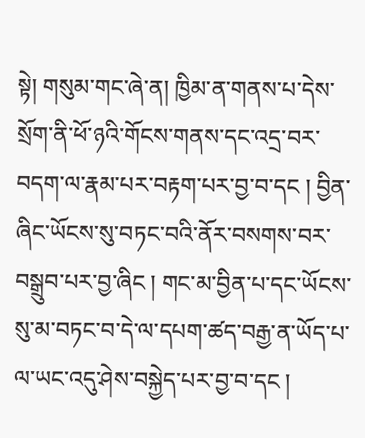སྟེ། གསུམ་གང་ཞེ་ན། ཁྱིམ་ན་གནས་པ་དེས་སྲོག་ནི་ཕོ་ཉའི་གོངས་གནས་དང་འདྲ་བར་བདག་ལ་རྣམ་པར་བརྟག་པར་བྱ་བ་དང ། བྱིན་ཞིང་ཡོངས་སུ་བཏང་བའི་ནོར་བསགས་བར་བསྒྲུབ་པར་བྱ་ཞིང ། གང་མ་བྱིན་པ་དང་ཡོངས་སུ་མ་བཏང་བ་དེ་ལ་དཔག་ཚད་བརྒྱ་ན་ཡོད་པ་ལ་ཡང་འདུ་ཤེས་བསྐྱེད་པར་བྱ་བ་དང །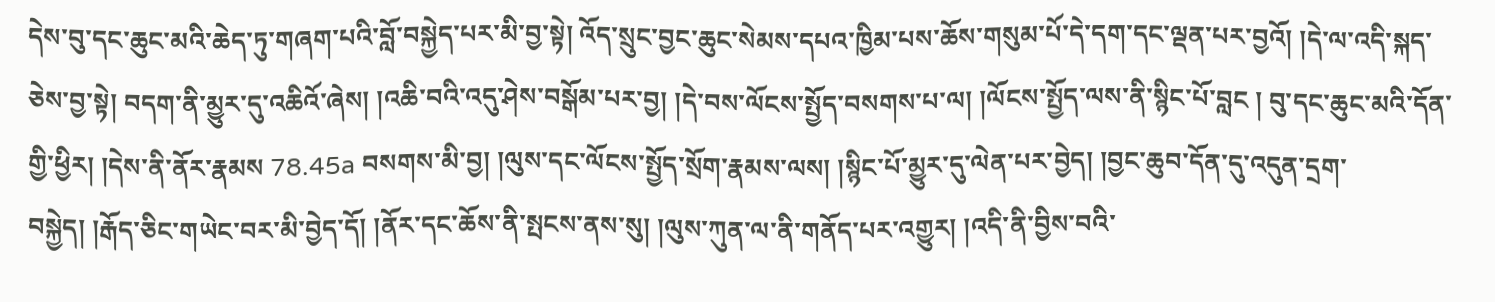དེས་བུ་དང་ཆུང་མའི་ཆེད་ཏུ་གཞག་པའི་བློ་བསྐྱེད་པར་མི་བྱ་སྟེ། འོད་སྲུང་བྱང་ཆུང་སེམས་དཔའ་ཁྱིམ་པས་ཆོས་གསུམ་པོ་དེ་དག་དང་ལྡན་པར་བྱའོ། །དེ་ལ་འདི་སྐད་ཅེས་བྱ་སྟེ། བདག་ནི་མྱུར་དུ་འཆིའོ་ཞེས། །འཆི་བའི་འདུ་ཤེས་བསྒོམ་པར་བྱ། །དེ་བས་ལོངས་སྤྱོད་བསགས་པ་ལ། །ལོངས་སྤྱོད་ལས་ནི་སྙིང་པོ་བླང ། བུ་དང་ཆུང་མའི་དོན་གྱི་ཕྱིར། །དེས་ནི་ནོར་རྣམས 78.45a བསགས་མི་བྱ། །ལུས་དང་ལོངས་སྤྱོད་སྲོག་རྣམས་ལས། །སྙིང་པོ་མྱུར་དུ་ལེན་པར་བྱེད། །བྱང་ཆུབ་དོན་དུ་འདུན་དྲག་བསྐྱེད། །རྒོད་ཅིང་གཡེང་བར་མི་བྱེད་དོ། །ནོར་དང་ཆོས་ནི་སྤངས་ནས་སུ། །ལུས་ཀུན་ལ་ནི་གནོད་པར་འགྱུར། །འདི་ནི་བྱིས་བའི་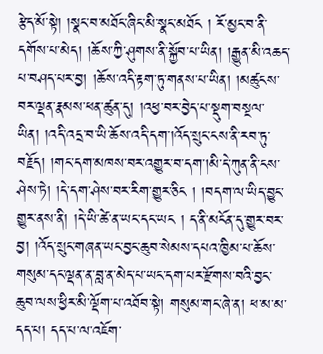རྩེད་མོ་སྟེ། །སྣང་བ་མཐོང་ཞིང་མི་སྣང་མཐོང ། རོ་མྱང་བ་ནི་དགོས་པ་མེད། །ཆོས་ཀྱི་ཤུགས་ནི་སྐྱོབ་པ་ཡིན། །རྒྱུན་མི་འཆད་པ་བཤད་པར་བྱ། །ཆོས་འདི་རྟག་ཏུ་གནས་པ་ཡིན། །མཚུངས་བར་ལྡན་རྣམས་ཕན་ཚུན་དུ། །འཕྱ་བར་བྱེད་པ་སྡུག་བསྔལ་ཡིན། །འདི་འདྲ་བ་ཡི་ཆོས་འདི་དག་།འོད་སྲུང་ངས་ནི་རབ་ཏུ་བརྗོད། །གང་དག་མཁས་བར་འགྱུར་བ་དག་།མི་དེ་ཀུན་ནི་ངས་ཤེས་ཏེ། །དེ་དག་ཤེས་བར་རིག་གྱུར་ཅིང ། །བདག་ལ་ཡིད་བྱུང་གྱུར་ནས་ནི། །དེ་ཡི་ཚེ་ན་ཡང་དང་ཡང ། ད་ནི་མངོན་དུ་གྱུར་བར་བྱ། །འོད་སྲུང་གཞན་ཡང་བྱང་ཆུབ་སེམས་དཔའ་ཁྱིམ་པ་ཆོས་གསུམ་དང་ལྡན་ན་བླ་ན་མེད་པ་ཡང་དག་པར་རྫོགས་བའི་བྱང་ཆུབ་ལས་ཕྱིར་མི་ལྡོག་པ་འཐོབ་སྟེ། གསུམ་གང་ཞེ་ན། ཕ་མ་མ་དད་པ། དད་པ་ལ་འཇོག་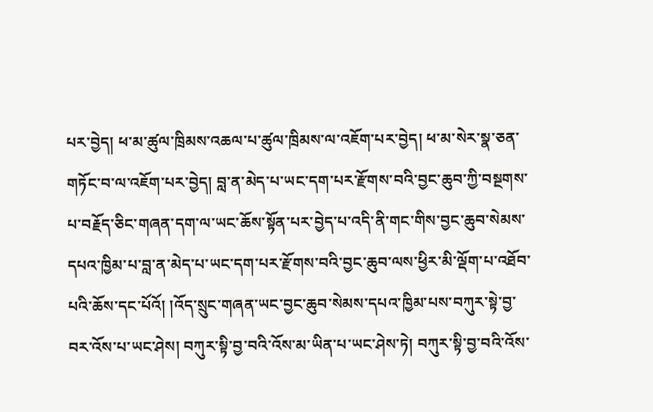པར་བྱེད། ཕ་མ་ཚུལ་ཁྲིམས་འཆལ་པ་ཚུལ་ཁྲིམས་ལ་འཇོག་པར་བྱེད། ཕ་མ་སེར་སྣ་ཅན་གཏོང་བ་ལ་འཇོག་པར་བྱེད། བླ་ན་མེད་པ་ཡང་དག་པར་རྫོགས་བའི་བྱང་ཆུབ་ཀྱི་བསྔགས་པ་བརྗོད་ཅིང་གཞན་དག་ལ་ཡང་ཆོས་སྟོན་པར་བྱེད་པ་འདི་ནི་གང་གིས་བྱང་ཆུབ་སེམས་དཔའ་ཁྱིམ་པ་བླ་ན་མེད་པ་ཡང་དག་པར་རྫོགས་བའི་བྱང་ཆུབ་ལས་ཕྱིར་མི་ལྡོག་པ་འཐོབ་པའི་ཆོས་དང་པོའོ། །འོད་སྲུང་གཞན་ཡང་བྱང་ཆུབ་སེམས་དཔའ་ཁྱིམ་པས་བཀུར་སྟེ་བྱ་བར་འོས་པ་ཡང་ཤེས། བཀུར་སྟི་བྱ་བའི་འོས་མ་ཡིན་པ་ཡང་ཤེས་ཏེ། བཀུར་སྟི་བྱ་བའི་འོས་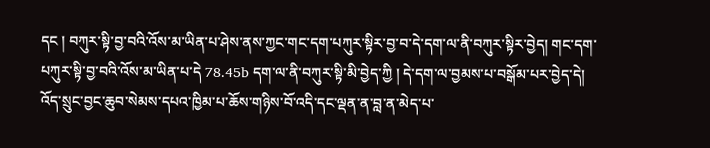དང ། བཀུར་སྟི་བྱ་བའི་འོས་མ་ཡིན་པ་ཤེས་ནས་ཀྱང་གང་དག་པཀུར་སྟིར་བྱ་བ་དེ་དག་ལ་ནི་བཀུར་སྟིར་བྱེད། གང་དག་པཀུར་སྟི་བྱ་བའི་འོས་མ་ཡིན་པ་དེ 78.45b དག་ལ་ནི་བཀུར་སྟི་མི་བྱེད་ཀྱི ། དེ་དག་ལ་བྱམས་པ་བསྒོམ་པར་བྱེད་དེ། འོད་སྲུང་བྱང་ཆུབ་སེམས་དཔའ་ཁྱིམ་པ་ཆོས་གཉིས་བོ་འདི་དང་ལྡན་ན་བླ་ན་མེད་པ་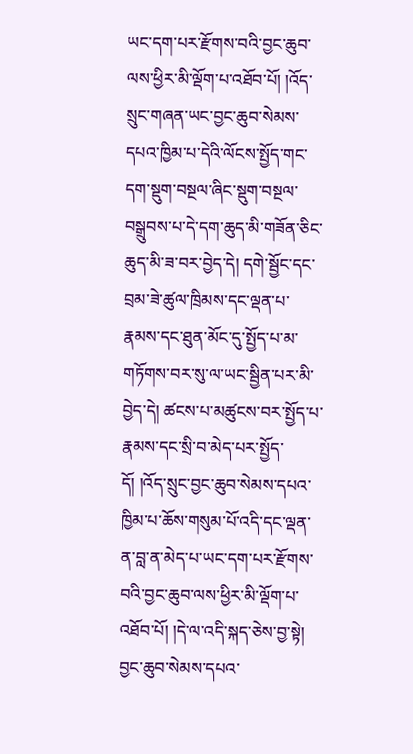ཡང་དག་པར་རྫོགས་བའི་བྱང་ཆུབ་ལས་ཕྱིར་མི་ལྡོག་པ་འཐོབ་པོ། །འོད་སྲུང་གཞན་ཡང་བྱང་ཆུབ་སེམས་དཔའ་ཁྱིམ་པ་དེའི་ལོངས་སྤྱོད་གང་དག་སྡུག་བསྔལ་ཞིང་སྡུག་བསྔལ་བསྒྲུབས་པ་དེ་དག་ཆུད་མི་གཟོན་ཅིང་ཆུད་མི་ཟ་བར་བྱེད་དེ། དགེ་སྦྱོང་དང་བྲམ་ཟེ་ཚུལ་ཁྲིམས་དང་ལྡན་པ་རྣམས་དང་ཐུན་མོང་དུ་སྤྱོད་པ་མ་གཏོགས་བར་སུ་ལ་ཡང་སྦྱིན་པར་མི་བྱེད་དེ། ཚངས་པ་མཚུངས་བར་སྤྱོད་པ་རྣམས་དང་སྲི་བ་མེད་པར་སྤྱོད་དོ། །འོད་སྲུང་བྱང་ཆུབ་སེམས་དཔའ་ཁྱིམ་པ་ཆོས་གསུམ་པོ་འདི་དང་ལྡན་ན་བླ་ན་མེད་པ་ཡང་དག་པར་རྫོགས་བའི་བྱང་ཆུབ་ལས་ཕྱིར་མི་ལྡོག་པ་འཐོབ་པོ། །དེ་ལ་འདི་སྐད་ཅེས་བྱ་སྟེ། བྱང་ཆུབ་སེམས་དཔའ་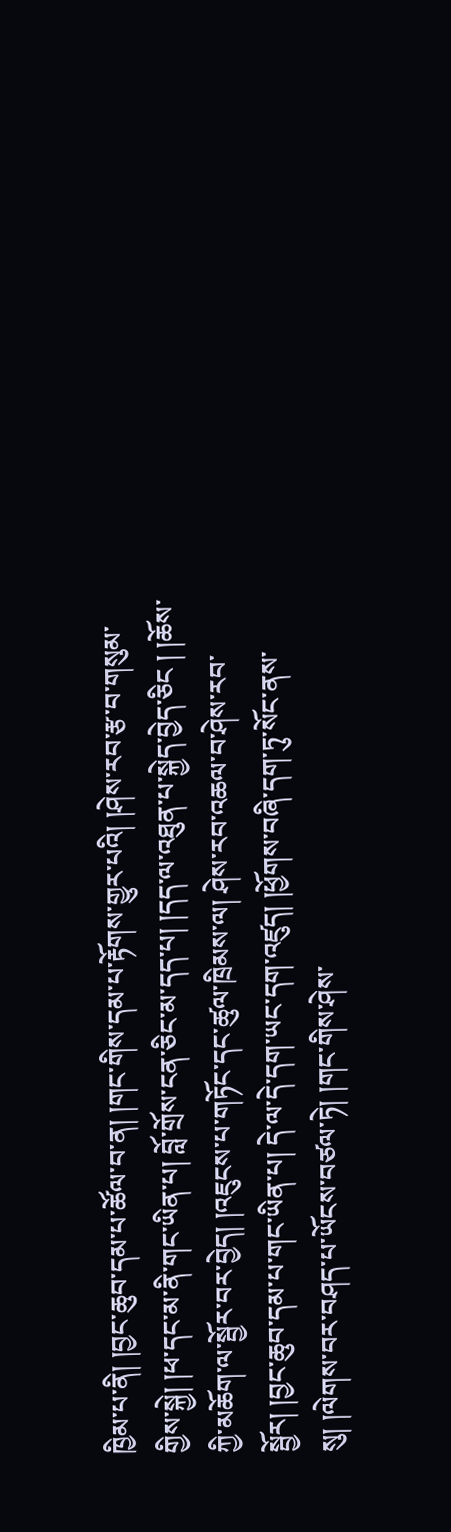ཁྱིམ་པ་ནི། །བྱང་ཆུབ་དམ་པ་ཚོལ་བ་ན། །གང་གིས་དམ་པ་རྟོགས་གྱུར་པའི། །ཤེས་རབ་རྩ་བ་གསུམ་གྱིས་སྐྱེ། །ཕ་དང་མ་ནི་གང་ཡིན་པ། བློ་གྲོས་ངན་ཅིང་མ་དད་པ། །དད་ལ་འཐུན་པ་སྐྱེད་བྱེད་ཅིང ། །ཆོས་ཀྱི་མཆོག་ལ་སྦྱོར་བར་བྱེད། །འཇུངས་པ་གཏོང་དང་ཚུལ་ཁྲིམས་ལ། ཤེས་རབ་འཆལ་བ་ཤེས་རབ་སྦྱོར། །བྱང་ཆུབ་དམ་པ་གང་ཡིན་པ། དེ་ལ་དེ་དག་ཡང་དག་འཛུད། །ཕྱོགས་བཞི་དག་ཏུ་སོང་ནས་སུ། །ལེགས་བར་བཤད་པ་ཡོངས་བཙལ་ཏེ། །གང་གིས་ཤེས་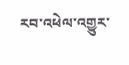རབ་འཕེལ་འགྱུར་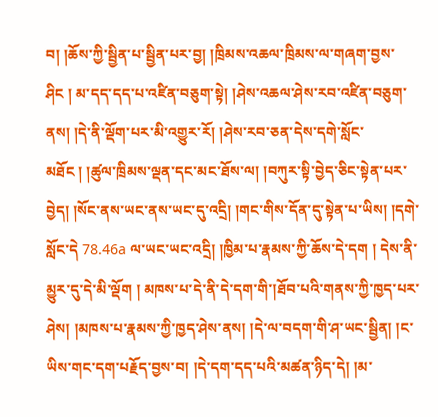བ། །ཆོས་ཀྱི་སྦྱིན་པ་སྦྱིན་པར་བྱ། །ཁྲིམས་འཆལ་ཁྲིམས་ལ་གཞག་བྱས་ཤིང ། མ་དད་དད་པ་འཛིན་བཅུག་སྟེ། །ཤེས་འཆལ་ཤེས་རབ་འཛིན་བཅུག་ནས། །དེ་ནི་ལྡོག་པར་མི་འགྱུར་རོ། །ཤེས་རབ་ཅན་དེས་དགེ་སློང་མཐོང ། །ཚུལ་ཁྲིམས་ལྡན་དང་མང་ཐོས་ལ། །བཀུར་སྟི་བྱེད་ཅིང་སྟེན་པར་བྱེད། །སོང་ནས་ཡང་ནས་ཡང་དུ་འདྲི། །གང་གིས་དོན་དུ་སྟེན་པ་ཡིས། །དགེ་སློང་དེ 78.46a ལ་ཡང་ཡང་འདྲི། །ཁྱིམ་པ་རྣམས་ཀྱི་ཆོས་དེ་དག ། དེས་ནི་མྱུར་དུ་དེ་མི་ལྡོག ། མཁས་པ་དེ་ནི་དེ་དག་གི་།ཐོབ་པའི་གནས་ཀྱི་ཁྱད་པར་ཤེས། །མཁས་པ་རྣམས་ཀྱི་ཁྱད་ཤེས་ནས། །དེ་ལ་བདག་གི་ཤ་ཡང་སྦྱིན། །ང་ཡིས་གང་དག་པརྗོད་བྱས་བ། །དེ་དག་དད་པའི་མཚན་ཉིད་དེ། །མ་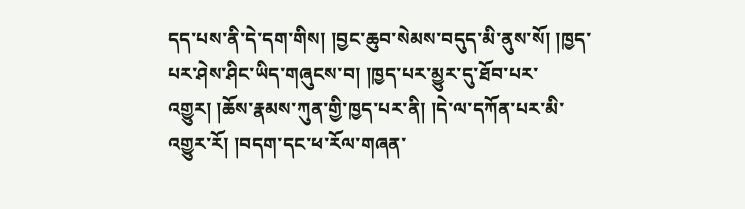དད་པས་ནི་དེ་དག་གིས། །བྱང་ཆུབ་སེམས་བདུད་མི་ནུས་སོ། །ཁྱད་པར་ཤེས་ཤིང་ཡིད་གཞུངས་བ། །ཁྱད་པར་མྱུར་དུ་ཐོབ་པར་འགྱུར། །ཆོས་རྣམས་ཀུན་གྱི་ཁྱད་པར་ནི། །དེ་ལ་དཀོན་པར་མི་འགྱུར་རོ། །བདག་དང་ཕ་རོལ་གཞན་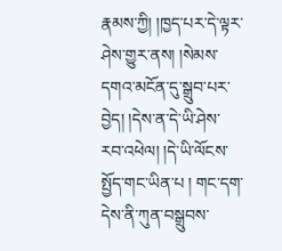རྣམས་ཀྱི། །ཁྱད་པར་དེ་ལྟར་ཤེས་གྱུར་ནས། །སེམས་དགའ་མངོན་དུ་སྒྲུབ་པར་བྱེད། །དེས་ན་དེ་ཡི་ཤེས་རབ་འཕེལ། །དེ་ཡི་ལོངས་སྤྱོད་གང་ཡིན་པ ། གང་དག་དེས་ནི་ཀུན་བསྒྲུབས་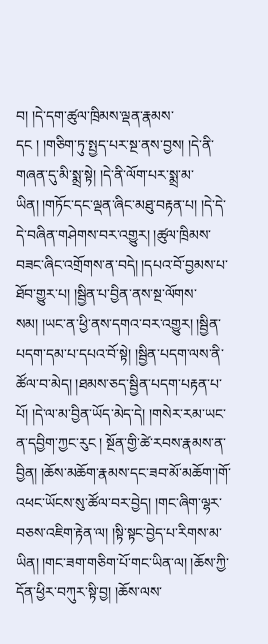བ། །དེ་དག་ཚུལ་ཁྲིམས་ལྡན་རྣམས་དང ། །གཅིག་ཏུ་སྤྱད་པར་སྔ་ནས་བྱས། །དེ་ནི་གཞན་དུ་མི་སྨྲ་སྟེ། །དེ་ནི་ལོག་པར་སྨྲ་མ་ཡིན། །གཏོང་དང་ལྡན་ཞིང་མཐུ་བརྟན་པ། །དེ་དེ་དེ་བཞིན་གཤེགས་བར་འགྱུར། །ཚུལ་ཁྲིམས་བཟང་ཞིང་འགྲོགས་ན་བདེ། །དཔའ་བོ་བྱམས་པ་ཐོབ་གྱུར་པ། །སྦྱིན་པ་བྱིན་ནས་སྔ་ལོགས་སམ། །ཡང་ན་ཕྱི་ནས་དགའ་བར་འགྱུར། །སྦྱིན་པདག་དམ་པ་དཔའ་བོ་སྟེ། །སྦྱིན་པདག་ལས་ནི་ཚོལ་བ་མེད། །ཐམས་ཅད་སྦྱིན་པདག་པརྟན་པ་པོ། །དེ་ལ་མ་བྱིན་ཡོད་མེད་དེ། །གསེར་རམ་ཡང་ན་དབྱིག་ཀྱང་རུང ། སྔོན་གྱི་ཚེ་རབས་རྣམས་ན་བྱིན། །ཆོས་མཆོག་རྣམས་དང་ཟབ་མོ་མཆོག་།གོ་འཕང་ཡོངས་སུ་ཚོལ་བར་བྱེད། །གང་ཞིག་ལྷར་བཅས་འཇིག་རྟེན་ལ། །སྟི་སྟང་བྱེད་པ་རིགས་མ་ཡིན། །གང་ཟག་གཅིག་པོ་གང་ཡིན་ལ། །ཆོས་ཀྱི་དོན་ཕྱིར་བཀུར་སྟི་བྱ། །ཆོས་ལས་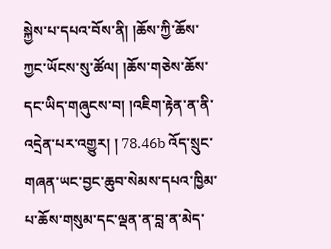སྐྱེས་པ་དཔའ་བོས་ནི། །ཆོས་ཀྱི་ཆོས་ཀྱང་ཡོངས་སུ་ཚོལ། །ཆོས་གཅེས་ཆོས་དང་ཡིད་གཞུངས་བ། །འཇིག་རྟེན་ན་ནི་འདྲེན་པར་འགྱུར། ། 78.46b འོད་སྲུང་གཞན་ཡང་བྱང་ཆུབ་སེམས་དཔའ་ཁྱིམ་པ་ཆོས་གསུམ་དང་ལྡན་ན་བླ་ན་མེད་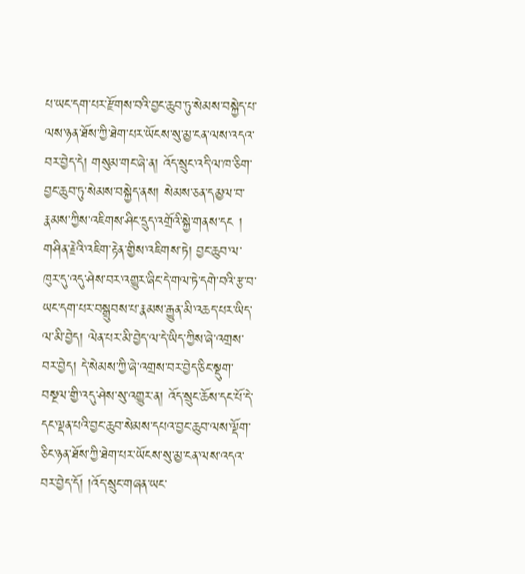པ་ཡང་དག་པར་རྫོགས་བའི་བྱང་ཆུབ་ཏུ་སེམས་བསྐྱེད་པ་ལས་ཉན་ཐོས་ཀྱི་ཐེག་པར་ཡོངས་སུ་མྱ་ངན་ལས་འདའ་བར་བྱེད་དེ། གསུམ་གང་ཞེ་ན། འོད་སྲུང་འདི་ལ་ཁ་ཅིག་བྱང་ཆུབ་ཏུ་སེམས་བསྐྱེད་ནས། སེམས་ཅན་དམྱལ་བ་རྣམས་ཀྱིས་འཇིགས་ཤིང་དྲུད་འགྲོའི་སྐྱེ་གནས་དང ། གཤིན་རྗེའི་འཇིག་རྟེན་གྱིས་འཇིགས་ཏེ། བྱང་ཆུབ་ལ་ཁུར་དུ་འདུ་ཤེས་བར་འགྱུར་ཞིང་དེ་གལ་ཏེ་དགེ་བའི་རྩ་བ་ཡང་དག་པར་བསྒྲུབས་པ་རྣམས་རྒྱུན་མི་འཆད་པར་ཡིད་ལ་མི་བྱེད། ལེན་པར་མི་བྱེད་ལ་དེ་ཡིད་ཀྱིས་ཞེ་འགྲས་བར་བྱེད། དེ་སེམས་ཀྱི་ཞེ་འགྲས་བར་བྱེད་ཅིང་སྡུག་བསྔལ་གྱི་འདུ་ཤེས་སུ་འགྱུར་ན། འོད་སྲུང་ཆོས་དང་པོ་དེ་དང་ལྡན་པའི་བྱང་ཆུབ་སེམས་དཔའ་བྱང་ཆུབ་ལས་ལྡོག་ཅིང་ཉན་ཐོས་ཀྱི་ཐེག་པར་ཡོངས་སུ་མྱ་ངན་ལས་འདའ་བར་བྱེད་དོ། །འོད་སྲུང་གཞན་ཡང་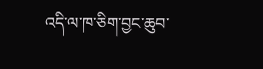འདི་ལ་ཁ་ཅིག་བྱང་ཆུབ་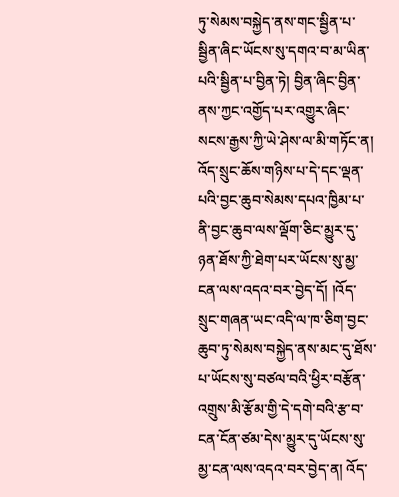ཏུ་སེམས་བསྐྱེད་ནས་གང་སྦྱིན་པ་སྦྱིན་ཞིང་ཡོངས་སུ་དགའ་བ་མ་ཡིན་པའི་སྦྱིན་པ་བྱིན་ཏེ། བྱིན་ཞིང་བྱིན་ནས་ཀྱང་འགྱོད་པར་འགྱུར་ཞིང་སངས་རྒྱས་ཀྱི་ཡེ་ཤེས་ལ་མི་གཏོང་ན། འོད་སྲུང་ཆོས་གཉིས་པ་དེ་དང་ལྡན་པའི་བྱང་ཆུབ་སེམས་དཔའ་ཁྱིམ་པ་ནི་བྱང་ཆུབ་ལས་ལྡོག་ཅིང་མྱུར་དུ་ཉན་ཐོས་ཀྱི་ཐེག་པར་ཡོངས་སུ་མྱ་ངན་ལས་འདའ་བར་བྱེད་དོ། །འོད་སྲུང་གཞན་ཡང་འདི་ལ་ཁ་ཅིག་བྱང་ཆུབ་ཏུ་སེམས་བསྐྱེད་ནས་མང་དུ་ཐོས་པ་ཡོངས་སུ་བཙལ་བའི་ཕྱིར་བརྩོན་འགྲུས་མི་རྩོམ་གྱི་དེ་དགེ་བའི་རྩ་བ་ངན་ངོན་ཙམ་དེས་མྱུར་དུ་ཡོངས་སུ་མྱ་ངན་ལས་འདའ་བར་བྱེད་ན། འོད་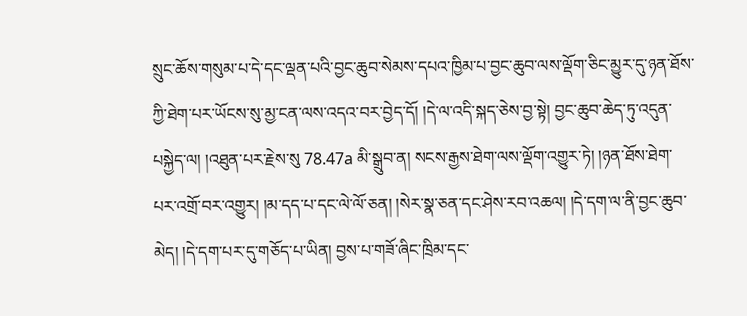སྲུང་ཆོས་གསུམ་པ་དེ་དང་ལྡན་པའི་བྱང་ཆུབ་སེམས་དཔའ་ཁྱིམ་པ་བྱང་ཆུབ་ལས་ལྡོག་ཅིང་མྱུར་དུ་ཉན་ཐོས་ཀྱི་ཐེག་པར་ཡོངས་སུ་མྱ་ངན་ལས་འདའ་བར་བྱེད་དོ། །དེ་ལ་འདི་སྐད་ཅེས་བྱ་སྟེ། བྱང་ཆུབ་ཆེད་ཏུ་འདུན་པསྐྱེད་ལ། །འཐུན་པར་རྗེས་སུ 78.47a མི་སྒྲུབ་ན། སངས་རྒྱས་ཐེག་ལས་ལྡོག་འགྱུར་ཏེ། །ཉན་ཐོས་ཐེག་པར་འགྲོ་བར་འགྱུར། །མ་དད་པ་དང་ལེ་ལོ་ཅན། །སེར་སྣ་ཅན་དང་ཤེས་རབ་འཆལ། །དེ་དག་ལ་ནི་བྱང་ཆུབ་མེད། །དེ་དག་པར་དུ་གཅོད་པ་ཡིན། བྱས་པ་གཟོ་ཞིང་ཁྲིམ་དང་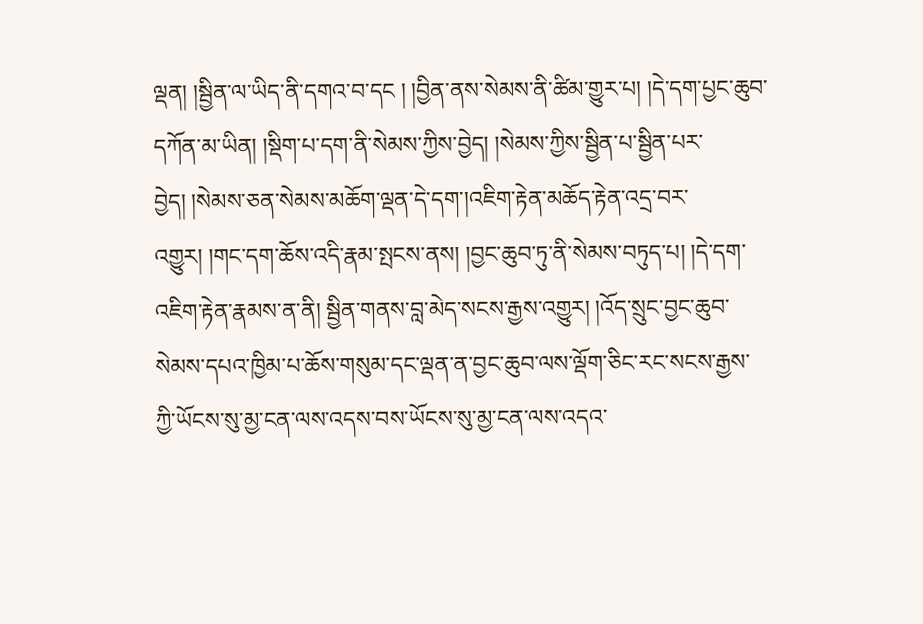ལྡན། །སྦྱིན་ལ་ཡིད་ནི་དགའ་བ་དང ། །བྱིན་ནས་སེམས་ནི་ཚིམ་གྱུར་པ། །དེ་དག་པྱང་ཆུབ་དཀོན་མ་ཡིན། །སྡིག་པ་དག་ནི་སེམས་ཀྱིས་བྱེད། །སེམས་ཀྱིས་སྦྱིན་པ་སྦྱིན་པར་བྱེད། །སེམས་ཅན་སེམས་མཆོག་ལྡན་དེ་དག་།འཇིག་རྟེན་མཆོད་རྟེན་འདྲ་བར་འགྱུར། །གང་དག་ཆོས་འདི་རྣམ་སྤངས་ནས། །བྱང་ཆུབ་ཏུ་ནི་སེམས་བཏུད་པ། །དེ་དག་འཇིག་རྟེན་རྣམས་ན་ནི། སྦྱིན་གནས་བླ་མེད་སངས་རྒྱས་འགྱུར། །འོད་སྲུང་བྱང་ཆུབ་སེམས་དཔའ་ཁྱིམ་པ་ཆོས་གསུམ་དང་ལྡན་ན་བྱང་ཆུབ་ལས་ལྡོག་ཅིང་རང་སངས་རྒྱས་ཀྱི་ཡོངས་སུ་མྱ་ངན་ལས་འདས་བས་ཡོངས་སུ་མྱ་ངན་ལས་འདའ་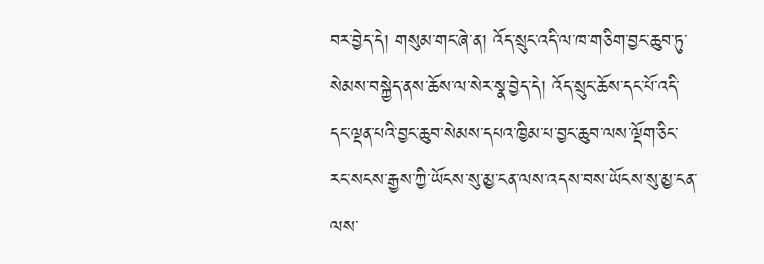བར་བྱེད་དེ། གསུམ་གང་ཞེ་ན། འོད་སྲུང་འདི་ལ་ཁ་གཅིག་བྱང་ཆུབ་ཏུ་སེམས་བསྐྱེད་ནས་ཆོས་ལ་སེར་སྣ་བྱེད་དེ། འོད་སྲུང་ཆོས་དང་པོ་འདི་དང་ལྡན་པའི་བྱང་ཆུབ་སེམས་དཔའ་ཁྱིམ་པ་བྱང་ཆུབ་ལས་ལྡོག་ཅིང་རང་སངས་རྒྱས་ཀྱི་ཡོངས་སུ་མྱ་ངན་ལས་འདས་བས་ཡོངས་སུ་མྱ་ངན་ལས་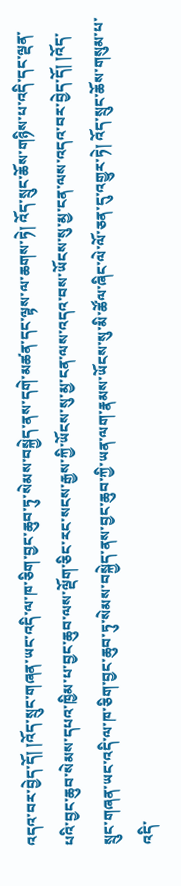འདའ་བར་བྱེད་དོ། །འོད་སྲུང་གཞན་ཡང་འདི་ལ་ཁ་ཅིག་བྱང་ཆུབ་ཏུ་སེམས་བསྐྱེད་ནས་དགེ་མཚན་དང་ལྟས་ལ་ཆགས་ཏེ། འོད་སྲུང་ཆོས་གཉིས་པ་འདི་དང་ལྡན་པའི་བྱང་ཆུབ་སེམས་དཔའ་ཁྱིམ་པ་བྱང་ཆུབ་ལས་ལྡོག་ཅིང་རང་སངས་རྒྱས་ཀྱི་ཡོངས་སུ་མྱ་ངན་ལས་འདའ་བས་ཡོངས་སུ་མྱ་ངན་ལས་འདའ་བར་བྱེད་དོ། །འོད་སྲུང་གཞན་ཡང་འདི་ལ་ཁ་ཅིག་བྱང་ཆུབ་ཏུ་སེམས་བསྐྱེད་ནས་བྱང་ཆུབ་ཀྱི་ཡན་ལག་རྣམས་ཡོངས་སུ་མི་ཚོལ་ཞིང་ལེ་ལོ་ཅན་དུ་འགྱུར་ཏེ། འོད་སྲུང་ཆོས་གསུམ་པ་འདི་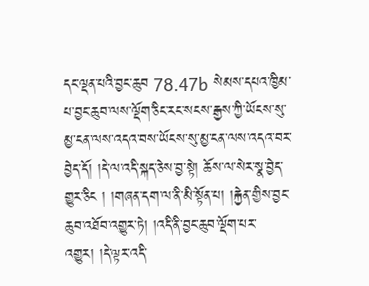དང་ལྡན་པའི་བྱང་ཆུབ 78.47b སེམས་དཔའ་ཁྱིམ་པ་བྱང་ཆུབ་ལས་ལྡོག་ཅིང་རང་སངས་རྒྱས་ཀྱི་ཡོངས་སུ་མྱ་ངན་ལས་འདའ་བས་ཡོངས་སུ་མྱ་ངན་ལས་འདའ་བར་བྱེད་དོ། །དེ་ལ་འདི་སྐད་ཅེས་བྱ་སྟེ། ཆོས་ལ་སེར་སྣ་བྱེད་གྱུར་ཅིང ། །གཞན་དག་ལ་ནི་མི་སྟོན་པ། །རྐྱེན་གྱིས་བྱང་ཆུབ་འཐོབ་འགྱུར་ཏེ། །འདི་ནི་བྱང་ཆུབ་ལྡོག་པར་འགྱུར། །དེ་ལྟར་འདི་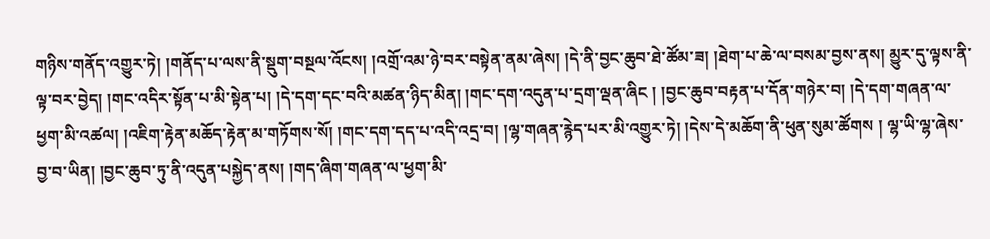གཉིས་གནོད་འགྱུར་ཏེ། །གནོད་པ་ལས་ནི་སྡུག་བསྔལ་འོངས། །འགྲོ་འམ་ཉེ་བར་བསྟེན་ནམ་ཞེས། །དེ་ནི་བྱང་ཆུབ་ཐེ་ཚོམ་ཟ། །ཐེག་པ་ཆེ་ལ་བསམ་བྱས་ནས། མྱུར་དུ་ལྟས་ནི་ལྟ་བར་བྱེད། །གང་འདིར་སྟོན་པ་མི་སྟེན་པ། །དེ་དག་དང་བའི་མཚན་ཉིད་མིན། །གང་དག་འདུན་པ་དྲག་ལྡན་ཞིང ། །བྱང་ཆུབ་བརྟན་པ་དོན་གཉེར་བ། །དེ་དག་གཞན་ལ་ཕྱག་མི་འཚལ། །འཇིག་རྟེན་མཆོད་རྟེན་མ་གཏོགས་སོ། །གང་དག་དད་པ་འདི་འདྲ་བ། །ལྷ་གཞན་རྙེད་པར་མི་འགྱུར་ཏེ། །དེས་དེ་མཆོག་ནི་ཕུན་སུམ་ཚོགས ། ལྷ་ཡི་ལྷ་ཞེས་བྱ་བ་ཡིན། །བྱང་ཆུབ་ཏུ་ནི་འདུན་པསྐྱེད་ནས། །གད་ཞིག་གཞན་ལ་ཕྱག་མི་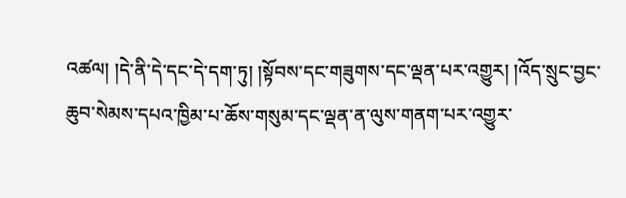འཚལ། །དེ་ནི་དེ་དང་དེ་དག་ཏུ། །སྟོབས་དང་གཟུགས་དང་ལྡན་པར་འགྱུར། །འོད་སྲུང་བྱང་ཆུབ་སེམས་དཔའ་ཁྱིམ་པ་ཆོས་གསུམ་དང་ལྡན་ན་ལུས་གནག་པར་འགྱུར་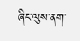ཞིང་ལུས་ནག་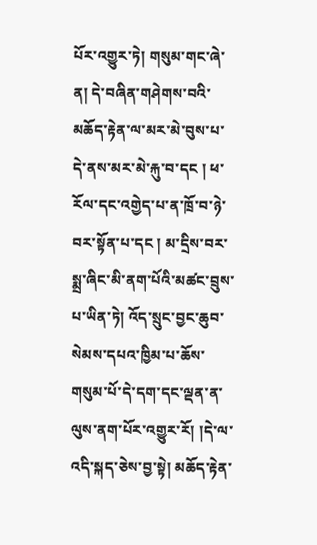པོར་འགྱུར་ཏེ། གསུམ་གང་ཞེ་ན། དེ་བཞིན་གཤེགས་བའི་མཆོད་རྟེན་ལ་མར་མེ་བུས་པ་དེ་ནས་མར་མེ་རྐུ་བ་དང ། ཕ་རོལ་དང་འགྱེད་པ་ན་ཁྲོ་བ་ཉེ་བར་སྟོན་པ་དང ། མ་དྲིས་བར་སྨྲ་ཞིང་མི་ནག་པོའི་མཚང་བྲུས་པ་ཡིན་ཏེ། འོད་སྲུང་བྱང་ཆུབ་སེམས་དཔའ་ཁྱིམ་པ་ཆོས་གསུམ་པོ་དེ་དག་དང་ལྡན་ན་ལུས་ནག་པོར་འགྱུར་རོ། །དེ་ལ་འདི་སྐད་ཅེས་བྱ་སྟེ། མཆོད་རྟེན་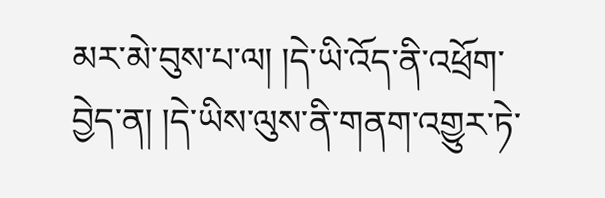མར་མེ་བུས་པ་ལ། །དེ་ཡི་འོད་ནི་འཕྲོག་བྱེད་ན། །དེ་ཡིས་ལུས་ནི་གནག་འགྱུར་ཏེ་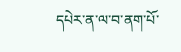དཔེར་ན་ལ་བ་ནག་པོ་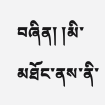བཞིན། །མི་མཐོང་ནས་ནི་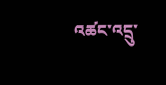འཚང་འདྲུ་